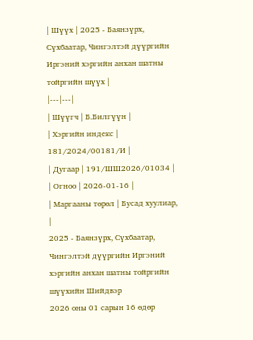| Шүүх | 2025 - Баянзүрх, Сүхбаатар, Чингэлтэй дүүргийн Иргэний хэргийн анхан шатны тойргийн шүүх |
|---|---|
| Шүүгч | Б.Билгүүн |
| Хэргийн индекс | 181/2024/00181/И |
| Дугаар | 191/ШШ2026/01034 |
| Огноо | 2026-01-16 |
| Маргааны төрөл | Бусад хуулиар, |
2025 - Баянзүрх, Сүхбаатар, Чингэлтэй дүүргийн Иргэний хэргийн анхан шатны тойргийн шүүхийн Шийдвэр
2026 оны 01 сарын 16 өдөр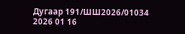Дугаар 191/ШШ2026/01034
2026 01 16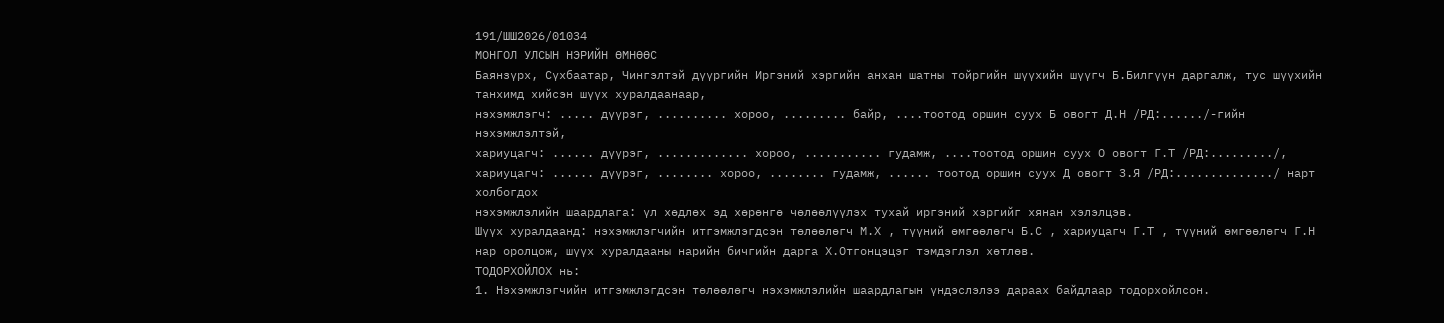191/ШШ2026/01034
МОНГОЛ УЛСЫН НЭРИЙН ӨМНӨӨС
Баянзүрх, Сүхбаатар, Чингэлтэй дүүргийн Иргэний хэргийн анхан шатны тойргийн шүүхийн шүүгч Б.Билгүүн даргалж, тус шүүхийн танхимд хийсэн шүүх хуралдаанаар,
нэхэмжлэгч: ..... дүүрэг, .......... хороо, ......... байр, ....тоотод оршин суух Б овогт Д.Н /РД:....../-гийн нэхэмжлэлтэй,
хариуцагч: ...... дүүрэг, ............. хороо, ........... гудамж, ....тоотод оршин суух О овогт Г.Т /РД:........./,
хариуцагч: ...... дүүрэг, ........ хороо, ........ гудамж, ...... тоотод оршин суух Д овогт З.Я /РД:............../ нарт холбогдох
нэхэмжлэлийн шаардлага: үл хөдлөх эд хөрөнгө чөлөөлүүлэх тухай иргэний хэргийг хянан хэлэлцэв.
Шүүх хуралдаанд: нэхэмжлэгчийн итгэмжлэгдсэн төлөөлөгч М.Х , түүний өмгөөлөгч Б.С , хариуцагч Г.Т , түүний өмгөөлөгч Г.Н нар оролцож, шүүх хуралдааны нарийн бичгийн дарга Х.Отгонцэцэг тэмдэглэл хөтлөв.
ТОДОРХОЙЛОХ нь:
1. Нэхэмжлэгчийн итгэмжлэгдсэн төлөөлөгч нэхэмжлэлийн шаардлагын үндэслэлээ дараах байдлаар тодорхойлсон.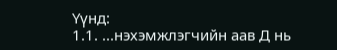Үүнд:
1.1. ...нэхэмжлэгчийн аав Д нь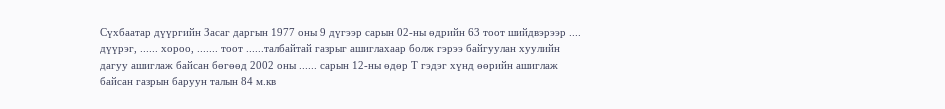Сүхбаатар дүүргийн Засаг даргын 1977 оны 9 дүгээр сарын 02-ны өдрийн 63 тоот шийдвэрээр .... дүүрэг, ...... хороо, ....... тоот ......талбайтай газрыг ашиглахаар болж гэрээ байгуулан хуулийн дагуу ашиглаж байсан бөгөөд 2002 оны ...... сарын 12-ны өдөр Т гэдэг хүнд өөрийн ашиглаж байсан газрын баруун талын 84 м.кв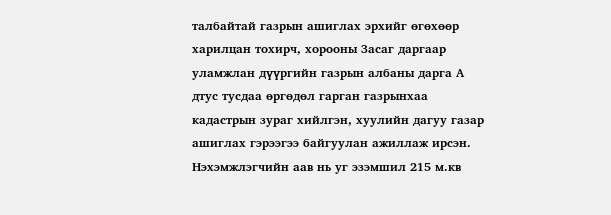талбайтай газрын ашиглах эрхийг өгөхөөр харилцан тохирч, хорооны Засаг даргаар уламжлан дүүргийн газрын албаны дарга А дтус тусдаа өргөдөл гарган газрынхаа кадастрын зураг хийлгэн, хуулийн дагуу газар ашиглах гэрээгээ байгуулан ажиллаж ирсэн. Нэхэмжлэгчийн аав нь уг эзэмшил 215 м.кв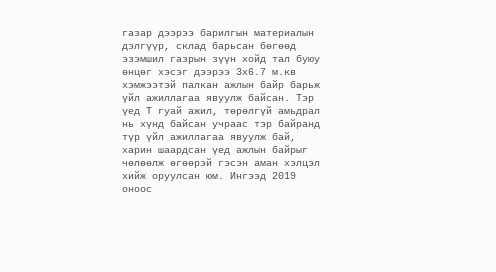газар дээрээ барилгын материалын дэлгүүр, склад барьсан бөгөөд эзэмшил газрын зүүн хойд тал буюу өнцөг хэсэг дээрээ 3х6.7 м.кв хэмжээтэй палкан ажлын байр барьж үйл ажиллагаа явуулж байсан. Тэр үед Т гуай ажил, төрөлгүй амьдрал нь хүнд байсан учраас тэр байранд түр үйл ажиллагаа явуулж бай, харин шаардсан үед ажлын байрыг чөлөөлж өгөөрэй гэсэн аман хэлцэл хийж оруулсан юм. Ингээд 2019 оноос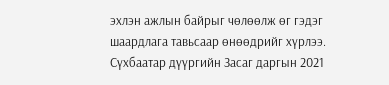эхлэн ажлын байрыг чөлөөлж өг гэдэг шаардлага тавьсаар өнөөдрийг хүрлээ.
Сүхбаатар дүүргийн Засаг даргын 2021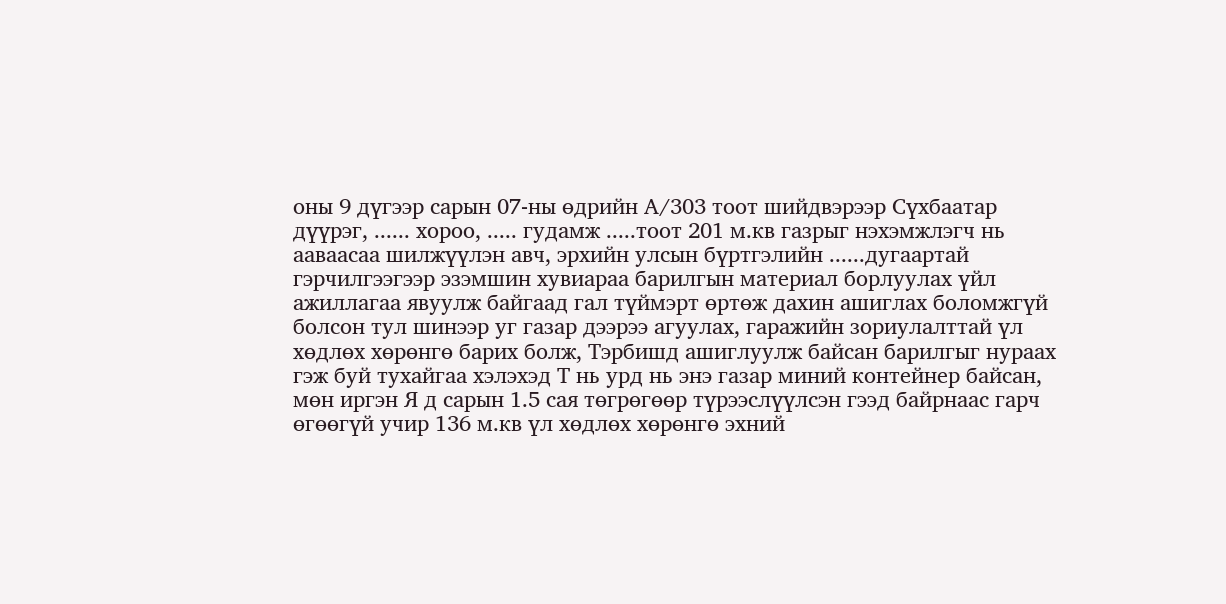оны 9 дүгээр сарын 07-ны өдрийн А/303 тоот шийдвэрээр Сүхбаатар дүүрэг, ...... хороо, ..... гудамж .....тоот 201 м.кв газрыг нэхэмжлэгч нь ааваасаа шилжүүлэн авч, эрхийн улсын бүртгэлийн ......дугаартай гэрчилгээгээр эзэмшин хувиараа барилгын материал борлуулах үйл ажиллагаа явуулж байгаад гал түймэрт өртөж дахин ашиглах боломжгүй болсон тул шинээр уг газар дээрээ агуулах, гаражийн зориулалттай үл хөдлөх хөрөнгө барих болж, Тэрбишд ашиглуулж байсан барилгыг нураах гэж буй тухайгаа хэлэхэд Т нь урд нь энэ газар миний контейнер байсан, мөн иргэн Я д сарын 1.5 сая төгрөгөөр түрээслүүлсэн гээд байрнаас гарч өгөөгүй учир 136 м.кв үл хөдлөх хөрөнгө эхний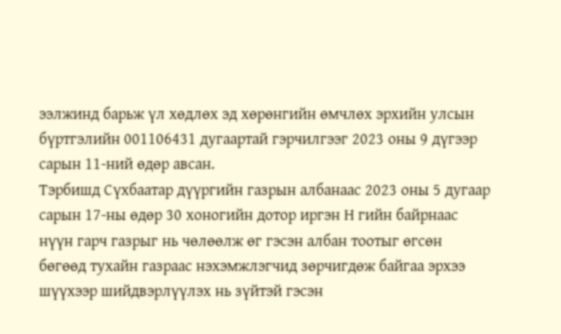ээлжинд барьж үл хөдлөх эд хөрөнгийн өмчлөх эрхийн улсын бүртгэлийн 001106431 дугаартай гэрчилгээг 2023 оны 9 дүгээр сарын 11-ний өдөр авсан.
Тэрбишд Сүхбаатар дүүргийн газрын албанаас 2023 оны 5 дугаар сарын 17-ны өдөр 30 хоногийн дотор иргэн Н гийн байрнаас нүүн гарч газрыг нь чөлөөлж өг гэсэн албан тоотыг өгсөн бөгөөд тухайн газраас нэхэмжлэгчид зөрчигдөж байгаа эрхээ шүүхээр шийдвэрлүүлэх нь зүйтэй гэсэн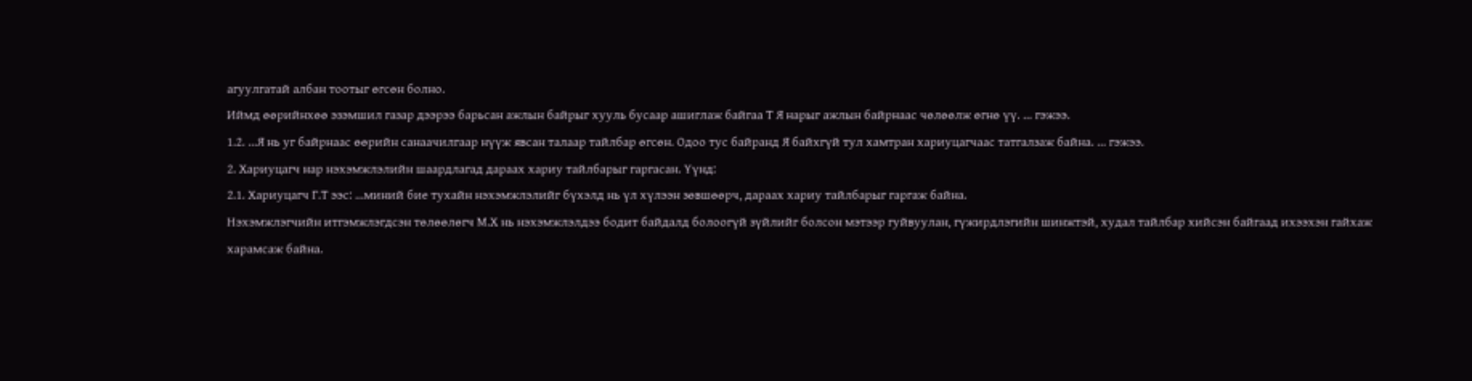агуулгатай албан тоотыг өгсөн болно.
Иймд өөрийнхөө эзэмшил газар дээрээ барьсан ажлын байрыг хууль бусаар ашиглаж байгаа Т Я нарыг ажлын байрнаас чөлөөлж өгнө үү. ... гэжээ.
1.2. ...Я нь уг байрнаас өөрийн санаачилгаар нүүж явсан талаар тайлбар өгсөн. Одоо тус байранд Я байхгүй тул хамтран хариуцагчаас татгалзаж байна. ... гэжээ.
2. Хариуцагч нар нэхэмжлэлийн шаардлагад дараах хариу тайлбарыг гаргасан. Үүнд:
2.1. Хариуцагч Г.Т ээс: ...миний бие тухайн нэхэмжлэлийг бүхэлд нь үл хүлээн зөвшөөрч, дараах хариу тайлбарыг гаргаж байна.
Нэхэмжлэгчийн итгэмжлэгдсэн төлөөлөгч М.Х нь нэхэмжлэлдээ бодит байдалд болоогүй зүйлийг болсон мэтээр гуйвуулан, гүжирдлэгийн шинжтэй, худал тайлбар хийсэн байгаад ихээхэн гайхаж харамсаж байна.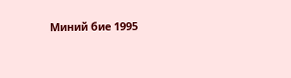Миний бие 1995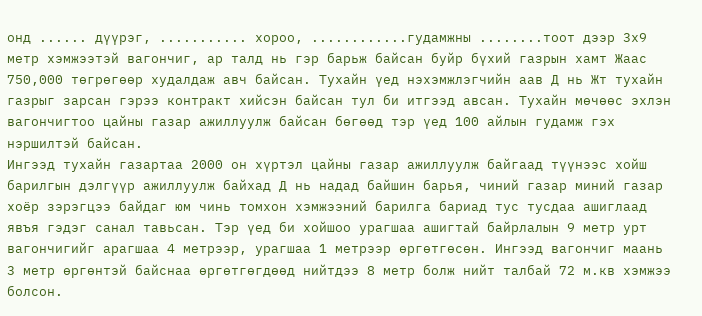онд ...... дүүрэг, ........... хороо, ............гудамжны ........тоот дээр 3х9 метр хэмжээтэй вагончиг, ар талд нь гэр барьж байсан буйр бүхий газрын хамт Жаас 750,000 төгрөгөөр худалдаж авч байсан. Тухайн үед нэхэмжлэгчийн аав Д нь Жт тухайн газрыг зарсан гэрээ контракт хийсэн байсан тул би итгээд авсан. Тухайн мөчөөс эхлэн вагончигтоо цайны газар ажиллуулж байсан бөгөөд тэр үед 100 айлын гудамж гэх нэршилтэй байсан.
Ингээд тухайн газартаа 2000 он хүртэл цайны газар ажиллуулж байгаад түүнээс хойш барилгын дэлгүүр ажиллуулж байхад Д нь надад байшин барья, чиний газар миний газар хоёр зэрэгцээ байдаг юм чинь томхон хэмжээний барилга бариад тус тусдаа ашиглаад явъя гэдэг санал тавьсан. Тэр үед би хойшоо урагшаа ашигтай байрлалын 9 метр урт вагончигийг арагшаа 4 метрээр, урагшаа 1 метрээр өргөтгөсөн. Ингээд вагончиг маань 3 метр өргөнтэй байснаа өргөтгөгдөөд нийтдээ 8 метр болж нийт талбай 72 м.кв хэмжээ болсон.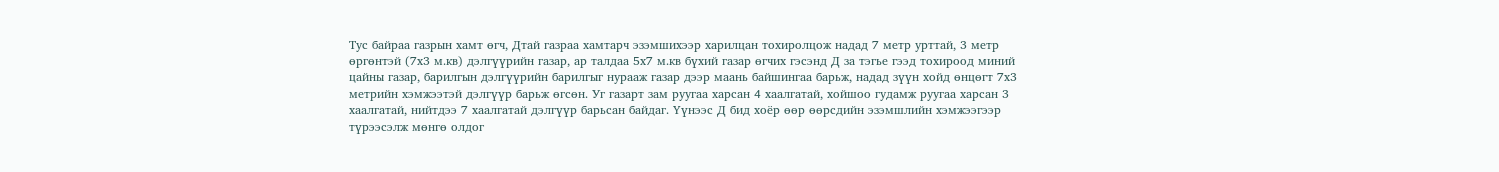Тус байраа газрын хамт өгч, Дтай газраа хамтарч эзэмшихээр харилцан тохиролцож надад 7 метр урттай, 3 метр өргөнтэй (7х3 м.кв) дэлгүүрийн газар, ар талдаа 5х7 м.кв бүхий газар өгчих гэсэнд Д за тэгье гээд тохироод миний цайны газар, барилгын дэлгүүрийн барилгыг нурааж газар дээр маань байшингаа барьж, надад зүүн хойд өнцөгт 7х3 метрийн хэмжээтэй дэлгүүр барьж өгсөн. Уг газарт зам руугаа харсан 4 хаалгатай, хойшоо гудамж руугаа харсан 3 хаалгатай, нийтдээ 7 хаалгатай дэлгүүр барьсан байдаг. Үүнээс Д бид хоёр өөр өөрсдийн эзэмшлийн хэмжээгээр түрээсэлж мөнгө олдог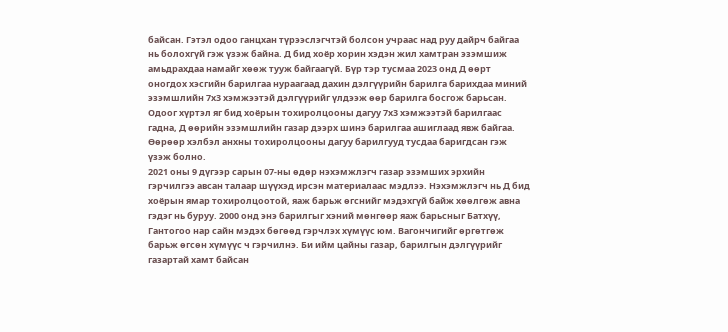байсан. Гэтэл одоо ганцхан түрээслэгчтэй болсон учраас над руу дайрч байгаа нь болохгүй гэж үзэж байна. Д бид хоёр хорин хэдэн жил хамтран эзэмшиж амьдрахдаа намайг хөөж тууж байгаагүй. Бүр тэр тусмаа 2023 онд Д өөрт оногдох хэсгийн барилгаа нураагаад дахин дэлгүүрийн барилга барихдаа миний эзэмшлийн 7х3 хэмжээтэй дэлгүүрийг үлдээж өөр барилга босгож барьсан. Одоог хүртэл яг бид хоёрын тохиролцооны дагуу 7х3 хэмжээтэй барилгаас гадна, Д өөрийн эзэмшлийн газар дээрх шинэ барилгаа ашиглаад явж байгаа. Өөрөөр хэлбэл анхны тохиролцооны дагуу барилгууд тусдаа баригдсан гэж үзэж болно.
2021 оны 9 дүгээр сарын 07-ны өдөр нэхэмжлэгч газар эзэмших эрхийн гэрчилгээ авсан талаар шүүхэд ирсэн материалаас мэдлээ. Нэхэмжлэгч нь Д бид хоёрын ямар тохиролцоотой, яаж барьж өгснийг мэдэхгүй байж хөөлгөж авна гэдэг нь буруу. 2000 онд энэ барилгыг хэний мөнгөөр яаж барьсныг Батхүү, Гантогоо нар сайн мэдэх бөгөөд гэрчлэх хүмүүс юм. Вагончигийг өргөтгөж барьж өгсөн хүмүүс ч гэрчилнэ. Би ийм цайны газар, барилгын дэлгүүрийг газартай хамт байсан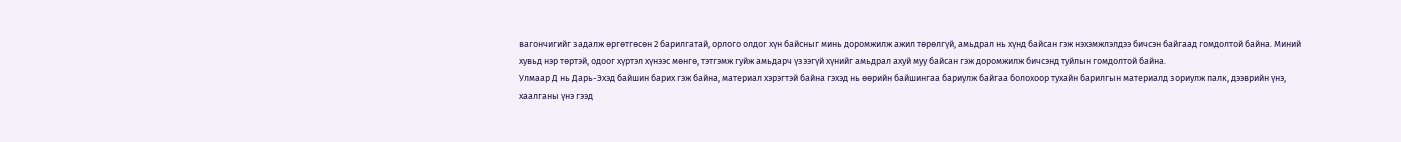вагончигийг задалж өргөтгөсөн 2 барилгатай, орлого олдог хүн байсныг минь доромжилж ажил төрөлгүй, амьдрал нь хүнд байсан гэж нэхэмжлэлдээ бичсэн байгаад гомдолтой байна. Миний хувьд нэр төртэй, одоог хүртэл хүнээс мөнгө, тэтгэмж гуйж амьдарч үзээгүй хүнийг амьдрал ахуй муу байсан гэж доромжилж бичсэнд туйлын гомдолтой байна.
Улмаар Д нь Дарь-Эхэд байшин барих гэж байна, материал хэрэгтэй байна гэхэд нь өөрийн байшингаа бариулж байгаа болохоор тухайн барилгын материалд зориулж палк, дээврийн үнэ, хаалганы үнэ гээд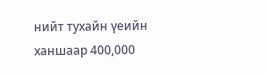нийт тухайн үеийн ханшаар 400,000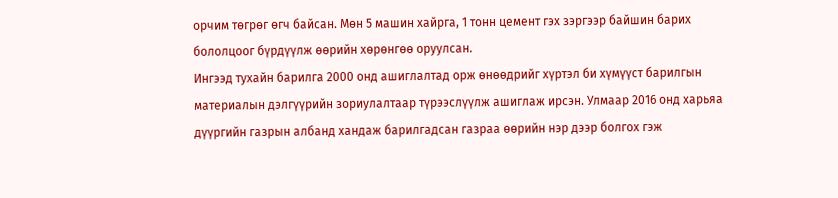орчим төгрөг өгч байсан. Мөн 5 машин хайрга, 1 тонн цемент гэх зэргээр байшин барих бололцоог бүрдүүлж өөрийн хөрөнгөө оруулсан.
Ингээд тухайн барилга 2000 онд ашиглалтад орж өнөөдрийг хүртэл би хүмүүст барилгын материалын дэлгүүрийн зориулалтаар түрээслүүлж ашиглаж ирсэн. Улмаар 2016 онд харьяа дүүргийн газрын албанд хандаж барилгадсан газраа өөрийн нэр дээр болгох гэж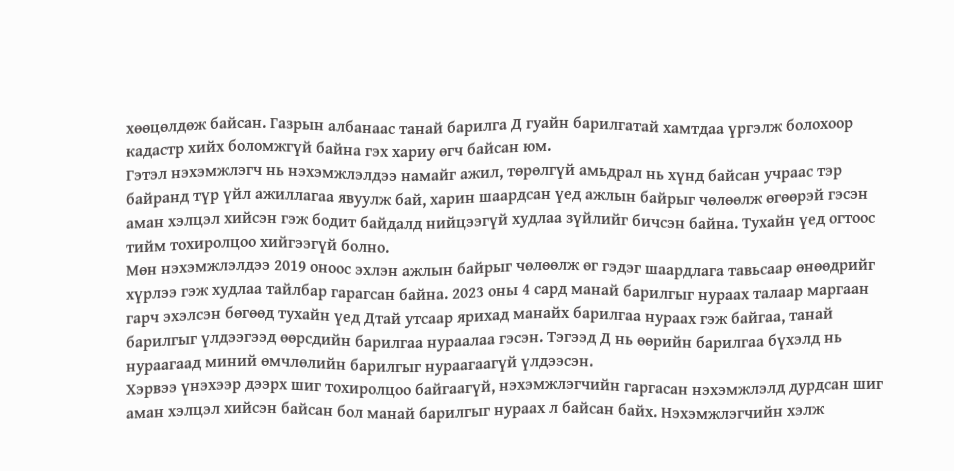хөөцөлдөж байсан. Газрын албанаас танай барилга Д гуайн барилгатай хамтдаа үргэлж болохоор кадастр хийх боломжгүй байна гэх хариу өгч байсан юм.
Гэтэл нэхэмжлэгч нь нэхэмжлэлдээ намайг ажил, төрөлгүй амьдрал нь хүнд байсан учраас тэр байранд түр үйл ажиллагаа явуулж бай, харин шаардсан үед ажлын байрыг чөлөөлж өгөөрэй гэсэн аман хэлцэл хийсэн гэж бодит байдалд нийцээгүй худлаа зүйлийг бичсэн байна. Тухайн үед огтоос тийм тохиролцоо хийгээгүй болно.
Мөн нэхэмжлэлдээ 2019 оноос эхлэн ажлын байрыг чөлөөлж өг гэдэг шаардлага тавьсаар өнөөдрийг хүрлээ гэж худлаа тайлбар гарагсан байна. 2023 оны 4 сард манай барилгыг нураах талаар маргаан гарч эхэлсэн бөгөөд тухайн үед Дтай утсаар ярихад манайх барилгаа нураах гэж байгаа, танай барилгыг үлдээгээд өөрсдийн барилгаа нураалаа гэсэн. Тэгээд Д нь өөрийн барилгаа бүхэлд нь нураагаад миний өмчлөлийн барилгыг нураагаагүй үлдээсэн.
Хэрвээ үнэхээр дээрх шиг тохиролцоо байгаагүй, нэхэмжлэгчийн гаргасан нэхэмжлэлд дурдсан шиг аман хэлцэл хийсэн байсан бол манай барилгыг нураах л байсан байх. Нэхэмжлэгчийн хэлж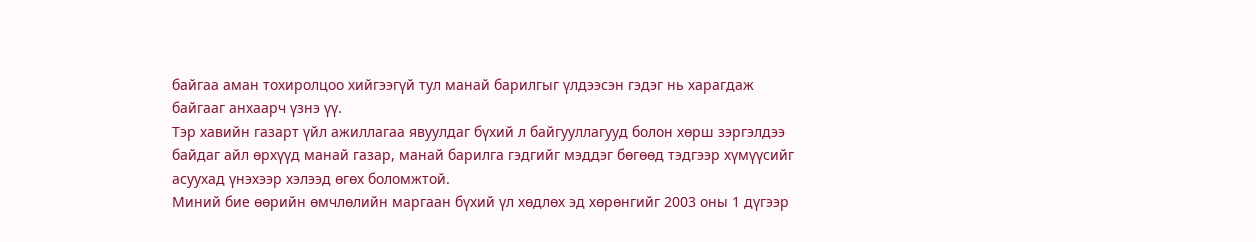байгаа аман тохиролцоо хийгээгүй тул манай барилгыг үлдээсэн гэдэг нь харагдаж байгааг анхаарч үзнэ үү.
Тэр хавийн газарт үйл ажиллагаа явуулдаг бүхий л байгууллагууд болон хөрш зэргэлдээ байдаг айл өрхүүд манай газар, манай барилга гэдгийг мэддэг бөгөөд тэдгээр хүмүүсийг асуухад үнэхээр хэлээд өгөх боломжтой.
Миний бие өөрийн өмчлөлийн маргаан бүхий үл хөдлөх эд хөрөнгийг 2003 оны 1 дүгээр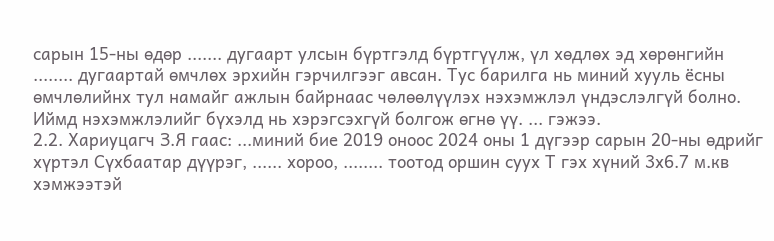сарын 15-ны өдөр ....... дугаарт улсын бүртгэлд бүртгүүлж, үл хөдлөх эд хөрөнгийн ........ дугаартай өмчлөх эрхийн гэрчилгээг авсан. Тус барилга нь миний хууль ёсны өмчлөлийнх тул намайг ажлын байрнаас чөлөөлүүлэх нэхэмжлэл үндэслэлгүй болно.
Иймд нэхэмжлэлийг бүхэлд нь хэрэгсэхгүй болгож өгнө үү. ... гэжээ.
2.2. Хариуцагч З.Я гаас: ...миний бие 2019 оноос 2024 оны 1 дүгээр сарын 20-ны өдрийг хүртэл Сүхбаатар дүүрэг, ...... хороо, ........ тоотод оршин суух Т гэх хүний 3х6.7 м.кв хэмжээтэй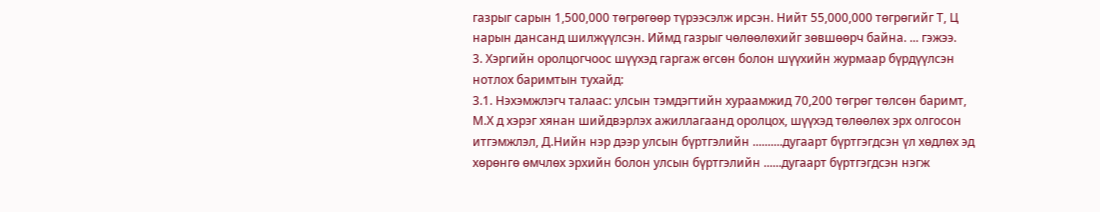газрыг сарын 1,500,000 төгрөгөөр түрээсэлж ирсэн. Нийт 55,000,000 төгрөгийг Т, Ц нарын дансанд шилжүүлсэн. Иймд газрыг чөлөөлөхийг зөвшөөрч байна. ... гэжээ.
3. Хэргийн оролцогчоос шүүхэд гаргаж өгсөн болон шүүхийн журмаар бүрдүүлсэн нотлох баримтын тухайд:
3.1. Нэхэмжлэгч талаас: улсын тэмдэгтийн хураамжид 70,200 төгрөг төлсөн баримт, М.Х д хэрэг хянан шийдвэрлэх ажиллагаанд оролцох, шүүхэд төлөөлөх эрх олгосон итгэмжлэл, Д.Нийн нэр дээр улсын бүртгэлийн ..........дугаарт бүртгэгдсэн үл хөдлөх эд хөрөнгө өмчлөх эрхийн болон улсын бүртгэлийн ......дугаарт бүртгэгдсэн нэгж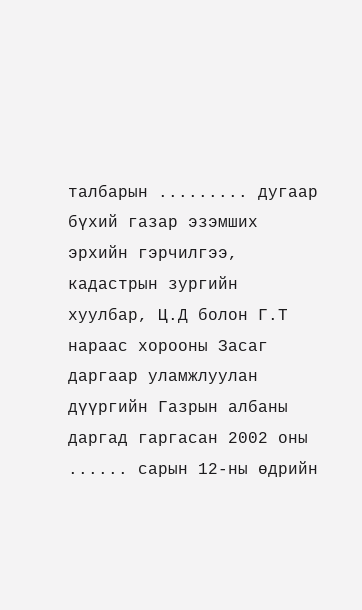талбарын ......... дугаар бүхий газар эзэмших эрхийн гэрчилгээ, кадастрын зургийн хуулбар, Ц.Д болон Г.Т нараас хорооны Засаг даргаар уламжлуулан дүүргийн Газрын албаны даргад гаргасан 2002 оны ...... сарын 12-ны өдрийн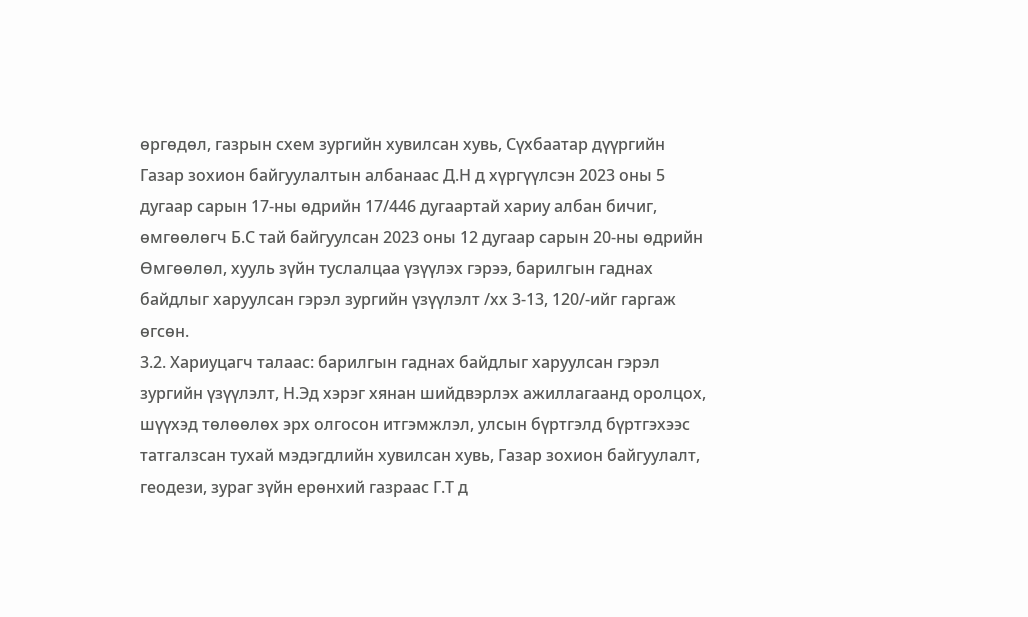өргөдөл, газрын схем зургийн хувилсан хувь, Сүхбаатар дүүргийн Газар зохион байгуулалтын албанаас Д.Н д хүргүүлсэн 2023 оны 5 дугаар сарын 17-ны өдрийн 17/446 дугаартай хариу албан бичиг, өмгөөлөгч Б.С тай байгуулсан 2023 оны 12 дугаар сарын 20-ны өдрийн Өмгөөлөл, хууль зүйн туслалцаа үзүүлэх гэрээ, барилгын гаднах байдлыг харуулсан гэрэл зургийн үзүүлэлт /хх 3-13, 120/-ийг гаргаж өгсөн.
3.2. Хариуцагч талаас: барилгын гаднах байдлыг харуулсан гэрэл зургийн үзүүлэлт, Н.Эд хэрэг хянан шийдвэрлэх ажиллагаанд оролцох, шүүхэд төлөөлөх эрх олгосон итгэмжлэл, улсын бүртгэлд бүртгэхээс татгалзсан тухай мэдэгдлийн хувилсан хувь, Газар зохион байгуулалт, геодези, зураг зүйн ерөнхий газраас Г.Т д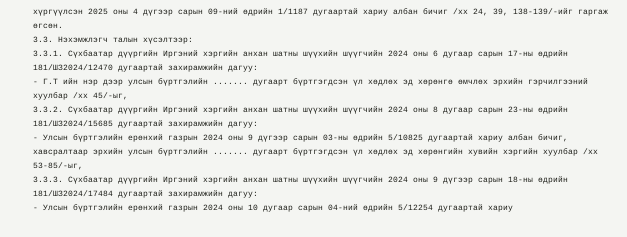хүргүүлсэн 2025 оны 4 дүгээр сарын 09-ний өдрийн 1/1187 дугаартай хариу албан бичиг /хх 24, 39, 138-139/-ийг гаргаж өгсөн.
3.3. Нэхэмжлэгч талын хүсэлтээр:
3.3.1. Сүхбаатар дүүргийн Иргэний хэргийн анхан шатны шүүхийн шүүгчийн 2024 оны 6 дугаар сарын 17-ны өдрийн 181/ШЗ2024/12470 дугаартай захирамжийн дагуу:
- Г.Т ийн нэр дээр улсын бүртгэлийн ....... дугаарт бүртгэгдсэн үл хөдлөх эд хөрөнгө өмчлөх эрхийн гэрчилгээний хуулбар /хх 45/-ыг,
3.3.2. Сүхбаатар дүүргийн Иргэний хэргийн анхан шатны шүүхийн шүүгчийн 2024 оны 8 дугаар сарын 23-ны өдрийн 181/ШЗ2024/15685 дугаартай захирамжийн дагуу:
- Улсын бүртгэлийн ерөнхий газрын 2024 оны 9 дүгээр сарын 03-ны өдрийн 5/10825 дугаартай хариу албан бичиг, хавсралтаар эрхийн улсын бүртгэлийн ....... дугаарт бүртгэгдсэн үл хөдлөх эд хөрөнгийн хувийн хэргийн хуулбар /хх 53-85/-ыг,
3.3.3. Сүхбаатар дүүргийн Иргэний хэргийн анхан шатны шүүхийн шүүгчийн 2024 оны 9 дүгээр сарын 18-ны өдрийн 181/ШЗ2024/17484 дугаартай захирамжийн дагуу:
- Улсын бүртгэлийн ерөнхий газрын 2024 оны 10 дугаар сарын 04-ний өдрийн 5/12254 дугаартай хариу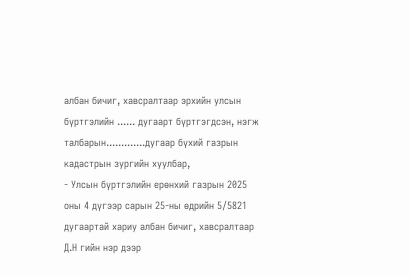албан бичиг, хавсралтаар эрхийн улсын бүртгэлийн ...... дугаарт бүртгэгдсэн, нэгж талбарын.............дугаар бүхий газрын кадастрын зургийн хуулбар,
- Улсын бүртгэлийн ерөнхий газрын 2025 оны 4 дүгээр сарын 25-ны өдрийн 5/5821 дугаартай хариу албан бичиг, хавсралтаар Д.Н гийн нэр дээр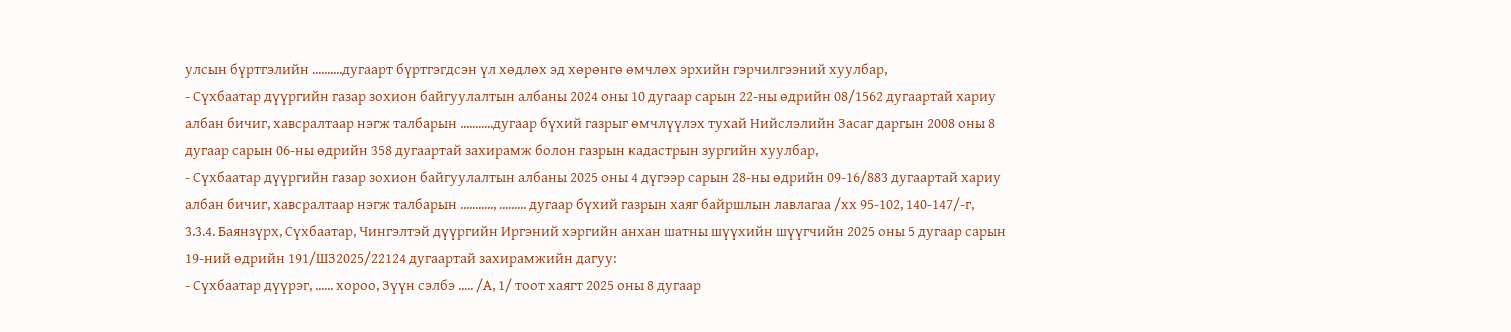улсын бүртгэлийн ..........дугаарт бүртгэгдсэн үл хөдлөх эд хөрөнгө өмчлөх эрхийн гэрчилгээний хуулбар,
- Сүхбаатар дүүргийн газар зохион байгуулалтын албаны 2024 оны 10 дугаар сарын 22-ны өдрийн 08/1562 дугаартай хариу албан бичиг, хавсралтаар нэгж талбарын ...........дугаар бүхий газрыг өмчлүүлэх тухай Нийслэлийн Засаг даргын 2008 оны 8 дугаар сарын 06-ны өдрийн 358 дугаартай захирамж болон газрын кадастрын зургийн хуулбар,
- Сүхбаатар дүүргийн газар зохион байгуулалтын албаны 2025 оны 4 дүгээр сарын 28-ны өдрийн 09-16/883 дугаартай хариу албан бичиг, хавсралтаар нэгж талбарын ..........., ......... дугаар бүхий газрын хаяг байршлын лавлагаа /хх 95-102, 140-147/-г,
3.3.4. Баянзүрх, Сүхбаатар, Чингэлтэй дүүргийн Иргэний хэргийн анхан шатны шүүхийн шүүгчийн 2025 оны 5 дугаар сарын 19-ний өдрийн 191/ШЗ2025/22124 дугаартай захирамжийн дагуу:
- Сүхбаатар дүүрэг, ...... хороо, Зүүн сэлбэ ..... /А, 1/ тоот хаягт 2025 оны 8 дугаар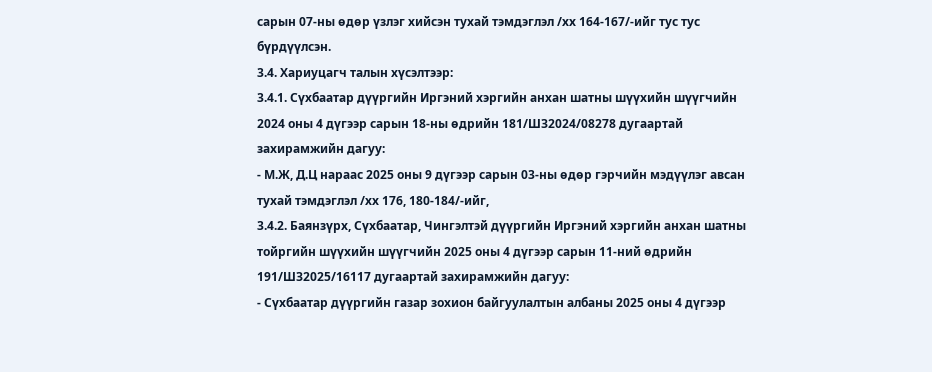сарын 07-ны өдөр үзлэг хийсэн тухай тэмдэглэл /хх 164-167/-ийг тус тус бүрдүүлсэн.
3.4. Хариуцагч талын хүсэлтээр:
3.4.1. Сүхбаатар дүүргийн Иргэний хэргийн анхан шатны шүүхийн шүүгчийн 2024 оны 4 дүгээр сарын 18-ны өдрийн 181/ШЗ2024/08278 дугаартай захирамжийн дагуу:
- М.Ж, Д.Ц нараас 2025 оны 9 дүгээр сарын 03-ны өдөр гэрчийн мэдүүлэг авсан тухай тэмдэглэл /хх 176, 180-184/-ийг,
3.4.2. Баянзүрх, Сүхбаатар, Чингэлтэй дүүргийн Иргэний хэргийн анхан шатны тойргийн шүүхийн шүүгчийн 2025 оны 4 дүгээр сарын 11-ний өдрийн 191/ШЗ2025/16117 дугаартай захирамжийн дагуу:
- Сүхбаатар дүүргийн газар зохион байгуулалтын албаны 2025 оны 4 дүгээр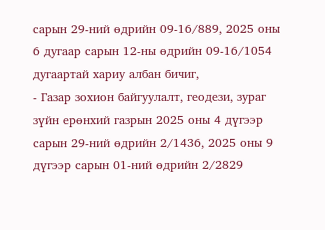сарын 29-ний өдрийн 09-16/889, 2025 оны 6 дугаар сарын 12-ны өдрийн 09-16/1054 дугаартай хариу албан бичиг,
- Газар зохион байгуулалт, геодези, зураг зүйн ерөнхий газрын 2025 оны 4 дүгээр сарын 29-ний өдрийн 2/1436, 2025 оны 9 дүгээр сарын 01-ний өдрийн 2/2829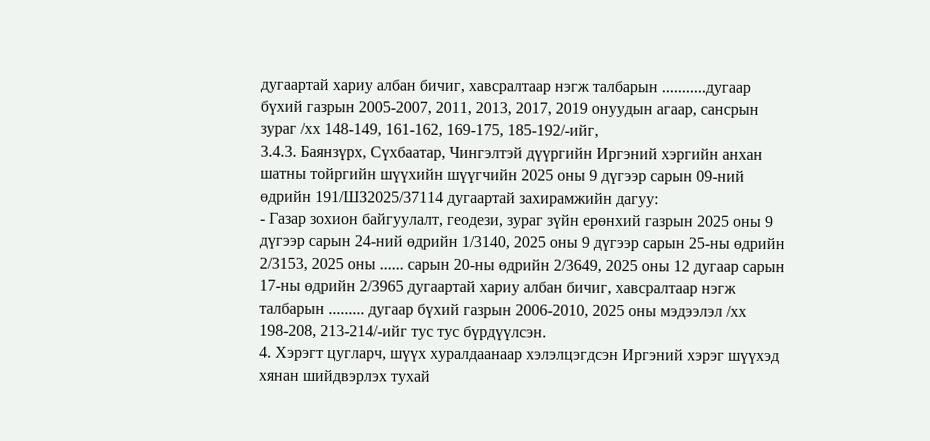дугаартай хариу албан бичиг, хавсралтаар нэгж талбарын ...........дугаар бүхий газрын 2005-2007, 2011, 2013, 2017, 2019 онуудын агаар, сансрын зураг /хх 148-149, 161-162, 169-175, 185-192/-ийг,
3.4.3. Баянзүрх, Сүхбаатар, Чингэлтэй дүүргийн Иргэний хэргийн анхан шатны тойргийн шүүхийн шүүгчийн 2025 оны 9 дүгээр сарын 09-ний өдрийн 191/ШЗ2025/37114 дугаартай захирамжийн дагуу:
- Газар зохион байгуулалт, геодези, зураг зүйн ерөнхий газрын 2025 оны 9 дүгээр сарын 24-ний өдрийн 1/3140, 2025 оны 9 дүгээр сарын 25-ны өдрийн 2/3153, 2025 оны ...... сарын 20-ны өдрийн 2/3649, 2025 оны 12 дугаар сарын 17-ны өдрийн 2/3965 дугаартай хариу албан бичиг, хавсралтаар нэгж талбарын ......... дугаар бүхий газрын 2006-2010, 2025 оны мэдээлэл /хх 198-208, 213-214/-ийг тус тус бүрдүүлсэн.
4. Хэрэгт цугларч, шүүх хуралдаанаар хэлэлцэгдсэн Иргэний хэрэг шүүхэд хянан шийдвэрлэх тухай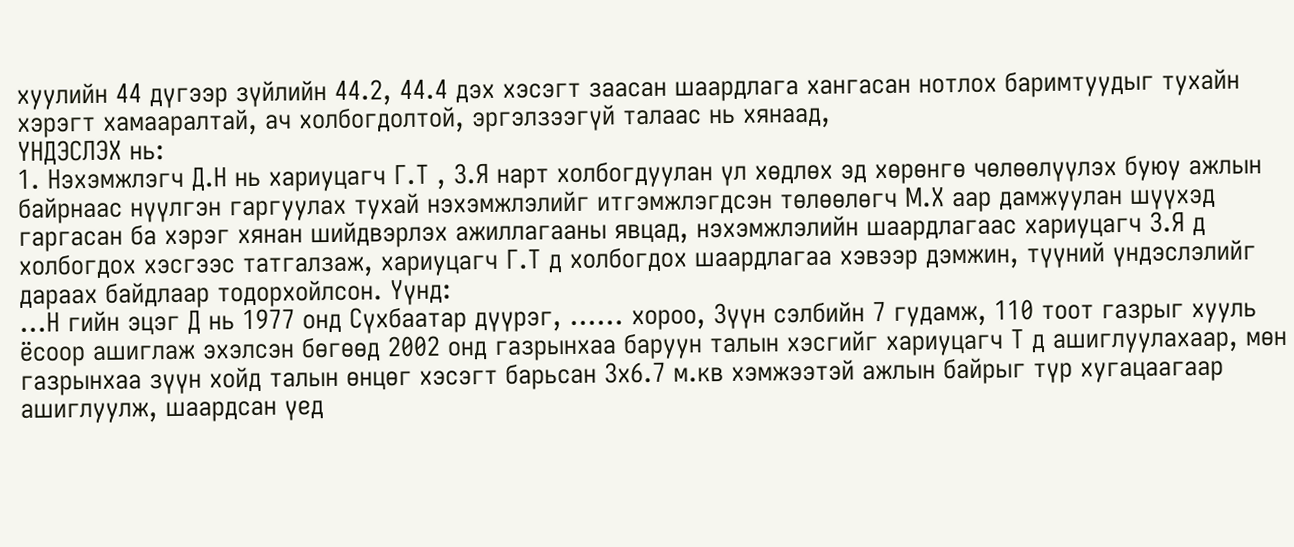хуулийн 44 дүгээр зүйлийн 44.2, 44.4 дэх хэсэгт заасан шаардлага хангасан нотлох баримтуудыг тухайн хэрэгт хамааралтай, ач холбогдолтой, эргэлзээгүй талаас нь хянаад,
ҮНДЭСЛЭХ нь:
1. Нэхэмжлэгч Д.Н нь хариуцагч Г.Т , З.Я нарт холбогдуулан үл хөдлөх эд хөрөнгө чөлөөлүүлэх буюу ажлын байрнаас нүүлгэн гаргуулах тухай нэхэмжлэлийг итгэмжлэгдсэн төлөөлөгч М.Х аар дамжуулан шүүхэд гаргасан ба хэрэг хянан шийдвэрлэх ажиллагааны явцад, нэхэмжлэлийн шаардлагаас хариуцагч З.Я д холбогдох хэсгээс татгалзаж, хариуцагч Г.Т д холбогдох шаардлагаа хэвээр дэмжин, түүний үндэслэлийг дараах байдлаар тодорхойлсон. Үүнд:
...Н гийн эцэг Д нь 1977 онд Сүхбаатар дүүрэг, ...... хороо, Зүүн сэлбийн 7 гудамж, 110 тоот газрыг хууль ёсоор ашиглаж эхэлсэн бөгөөд 2002 онд газрынхаа баруун талын хэсгийг хариуцагч Т д ашиглуулахаар, мөн газрынхаа зүүн хойд талын өнцөг хэсэгт барьсан 3х6.7 м.кв хэмжээтэй ажлын байрыг түр хугацаагаар ашиглуулж, шаардсан үед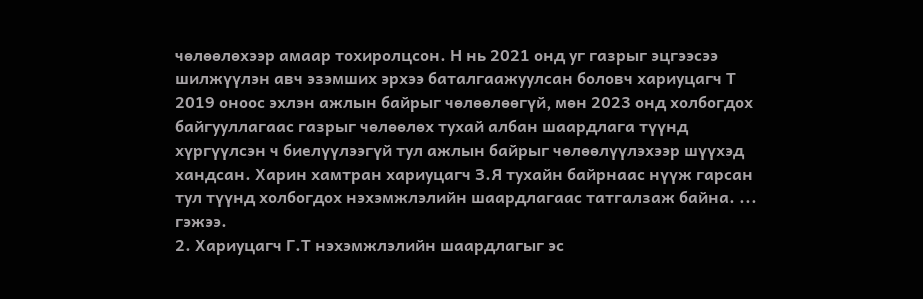чөлөөлөхээр амаар тохиролцсон. Н нь 2021 онд уг газрыг эцгээсээ шилжүүлэн авч эзэмших эрхээ баталгаажуулсан боловч хариуцагч Т 2019 оноос эхлэн ажлын байрыг чөлөөлөөгүй, мөн 2023 онд холбогдох байгууллагаас газрыг чөлөөлөх тухай албан шаардлага түүнд хүргүүлсэн ч биелүүлээгүй тул ажлын байрыг чөлөөлүүлэхээр шүүхэд хандсан. Харин хамтран хариуцагч З.Я тухайн байрнаас нүүж гарсан тул түүнд холбогдох нэхэмжлэлийн шаардлагаас татгалзаж байна. ... гэжээ.
2. Хариуцагч Г.Т нэхэмжлэлийн шаардлагыг эс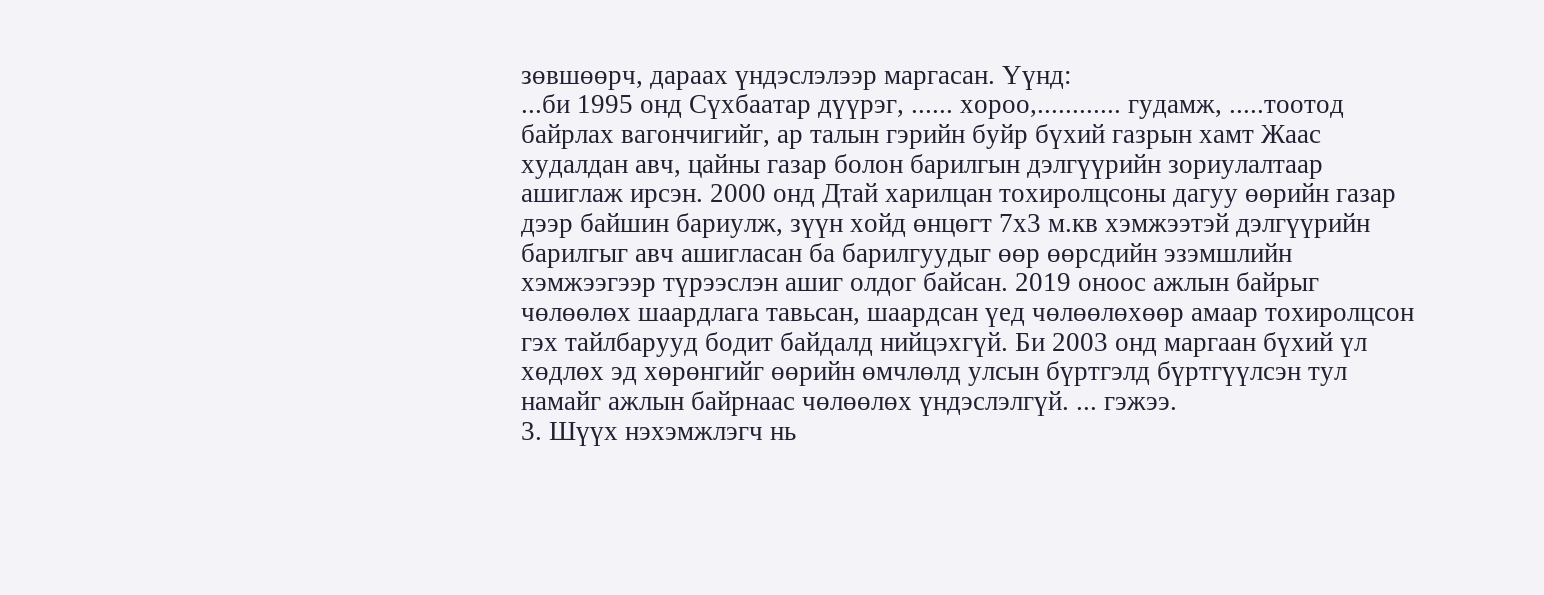зөвшөөрч, дараах үндэслэлээр маргасан. Үүнд:
...би 1995 онд Сүхбаатар дүүрэг, ...... хороо,............ гудамж, .....тоотод байрлах вагончигийг, ар талын гэрийн буйр бүхий газрын хамт Жаас худалдан авч, цайны газар болон барилгын дэлгүүрийн зориулалтаар ашиглаж ирсэн. 2000 онд Дтай харилцан тохиролцсоны дагуу өөрийн газар дээр байшин бариулж, зүүн хойд өнцөгт 7х3 м.кв хэмжээтэй дэлгүүрийн барилгыг авч ашигласан ба барилгуудыг өөр өөрсдийн эзэмшлийн хэмжээгээр түрээслэн ашиг олдог байсан. 2019 оноос ажлын байрыг чөлөөлөх шаардлага тавьсан, шаардсан үед чөлөөлөхөөр амаар тохиролцсон гэх тайлбарууд бодит байдалд нийцэхгүй. Би 2003 онд маргаан бүхий үл хөдлөх эд хөрөнгийг өөрийн өмчлөлд улсын бүртгэлд бүртгүүлсэн тул намайг ажлын байрнаас чөлөөлөх үндэслэлгүй. ... гэжээ.
3. Шүүх нэхэмжлэгч нь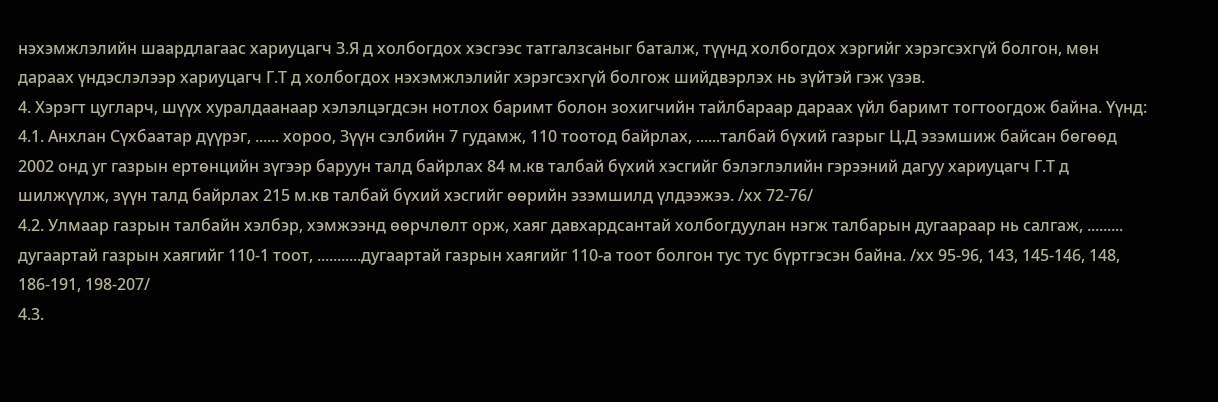нэхэмжлэлийн шаардлагаас хариуцагч З.Я д холбогдох хэсгээс татгалзсаныг баталж, түүнд холбогдох хэргийг хэрэгсэхгүй болгон, мөн дараах үндэслэлээр хариуцагч Г.Т д холбогдох нэхэмжлэлийг хэрэгсэхгүй болгож шийдвэрлэх нь зүйтэй гэж үзэв.
4. Хэрэгт цугларч, шүүх хуралдаанаар хэлэлцэгдсэн нотлох баримт болон зохигчийн тайлбараар дараах үйл баримт тогтоогдож байна. Үүнд:
4.1. Анхлан Сүхбаатар дүүрэг, ...... хороо, Зүүн сэлбийн 7 гудамж, 110 тоотод байрлах, ......талбай бүхий газрыг Ц.Д эзэмшиж байсан бөгөөд 2002 онд уг газрын ертөнцийн зүгээр баруун талд байрлах 84 м.кв талбай бүхий хэсгийг бэлэглэлийн гэрээний дагуу хариуцагч Г.Т д шилжүүлж, зүүн талд байрлах 215 м.кв талбай бүхий хэсгийг өөрийн эзэмшилд үлдээжээ. /хх 72-76/
4.2. Улмаар газрын талбайн хэлбэр, хэмжээнд өөрчлөлт орж, хаяг давхардсантай холбогдуулан нэгж талбарын дугаараар нь салгаж, ......... дугаартай газрын хаягийг 110-1 тоот, ...........дугаартай газрын хаягийг 110-а тоот болгон тус тус бүртгэсэн байна. /хх 95-96, 143, 145-146, 148, 186-191, 198-207/
4.3.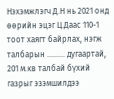Нэхэмжлэгч Д.Н нь 2021 онд өөрийн эцэг Ц.Даас 110-1 тоот хаягт байрлах, нэгж талбарын ......... дугаартай, 201 м.кв талбай бүхий газрыг эзэмшилдээ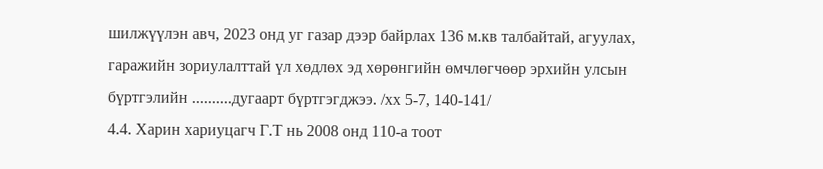шилжүүлэн авч, 2023 онд уг газар дээр байрлах 136 м.кв талбайтай, агуулах, гаражийн зориулалттай үл хөдлөх эд хөрөнгийн өмчлөгчөөр эрхийн улсын бүртгэлийн ..........дугаарт бүртгэгджээ. /хх 5-7, 140-141/
4.4. Харин хариуцагч Г.Т нь 2008 онд 110-а тоот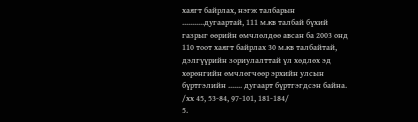хаягт байрлах, нэгж талбарын ...........дугаартай, 111 м.кв талбай бүхий газрыг өөрийн өмчлөлдөө авсан ба 2003 онд 110 тоот хаягт байрлах 30 м.кв талбайтай, дэлгүүрийн зориулалттай үл хөдлөх эд хөрөнгийн өмчлөгчөөр эрхийн улсын бүртгэлийн ....... дугаарт бүртгэгдсэн байна. /хх 45, 53-84, 97-101, 181-184/
5.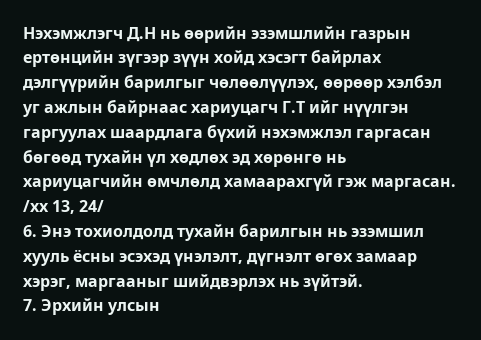Нэхэмжлэгч Д.Н нь өөрийн эзэмшлийн газрын ертөнцийн зүгээр зүүн хойд хэсэгт байрлах дэлгүүрийн барилгыг чөлөөлүүлэх, өөрөөр хэлбэл уг ажлын байрнаас хариуцагч Г.Т ийг нүүлгэн гаргуулах шаардлага бүхий нэхэмжлэл гаргасан бөгөөд тухайн үл хөдлөх эд хөрөнгө нь хариуцагчийн өмчлөлд хамаарахгүй гэж маргасан. /хх 13, 24/
6. Энэ тохиолдолд тухайн барилгын нь эзэмшил хууль ёсны эсэхэд үнэлэлт, дүгнэлт өгөх замаар хэрэг, маргааныг шийдвэрлэх нь зүйтэй.
7. Эрхийн улсын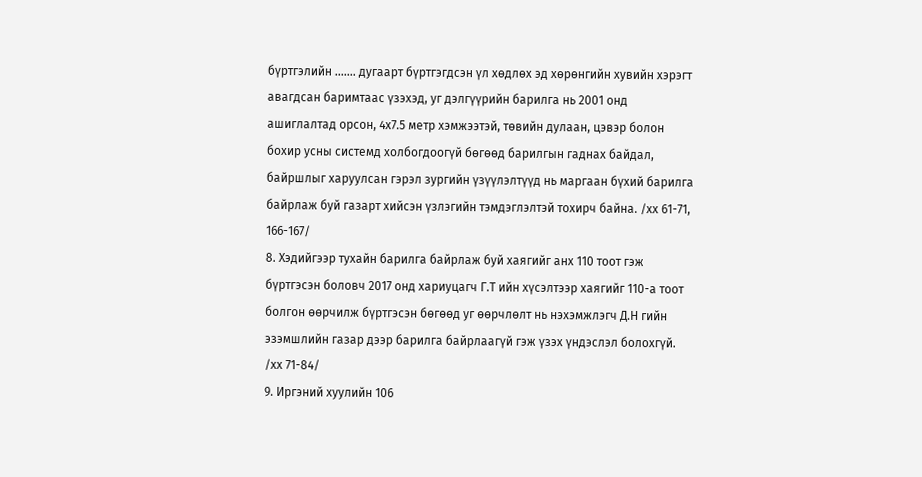бүртгэлийн ....... дугаарт бүртгэгдсэн үл хөдлөх эд хөрөнгийн хувийн хэрэгт авагдсан баримтаас үзэхэд, уг дэлгүүрийн барилга нь 2001 онд ашиглалтад орсон, 4х7.5 метр хэмжээтэй, төвийн дулаан, цэвэр болон бохир усны системд холбогдоогүй бөгөөд барилгын гаднах байдал, байршлыг харуулсан гэрэл зургийн үзүүлэлтүүд нь маргаан бүхий барилга байрлаж буй газарт хийсэн үзлэгийн тэмдэглэлтэй тохирч байна. /хх 61-71, 166-167/
8. Хэдийгээр тухайн барилга байрлаж буй хаягийг анх 110 тоот гэж бүртгэсэн боловч 2017 онд хариуцагч Г.Т ийн хүсэлтээр хаягийг 110-а тоот болгон өөрчилж бүртгэсэн бөгөөд уг өөрчлөлт нь нэхэмжлэгч Д.Н гийн эзэмшлийн газар дээр барилга байрлаагүй гэж үзэх үндэслэл болохгүй. /хх 71-84/
9. Иргэний хуулийн 106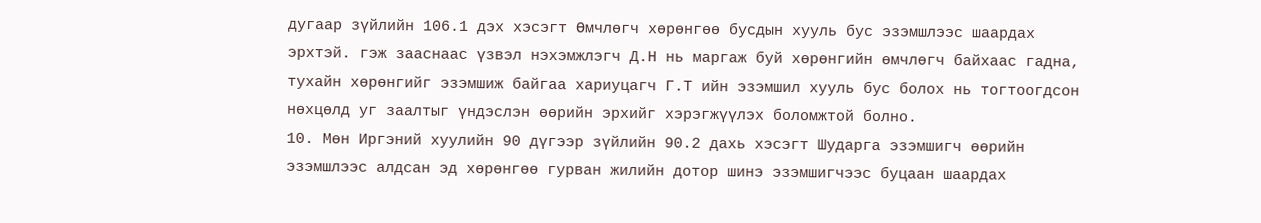дугаар зүйлийн 106.1 дэх хэсэгт Өмчлөгч хөрөнгөө бусдын хууль бус эзэмшлээс шаардах эрхтэй. гэж зааснаас үзвэл нэхэмжлэгч Д.Н нь маргаж буй хөрөнгийн өмчлөгч байхаас гадна, тухайн хөрөнгийг эзэмшиж байгаа хариуцагч Г.Т ийн эзэмшил хууль бус болох нь тогтоогдсон нөхцөлд уг заалтыг үндэслэн өөрийн эрхийг хэрэгжүүлэх боломжтой болно.
10. Мөн Иргэний хуулийн 90 дүгээр зүйлийн 90.2 дахь хэсэгт Шударга эзэмшигч өөрийн эзэмшлээс алдсан эд хөрөнгөө гурван жилийн дотор шинэ эзэмшигчээс буцаан шаардах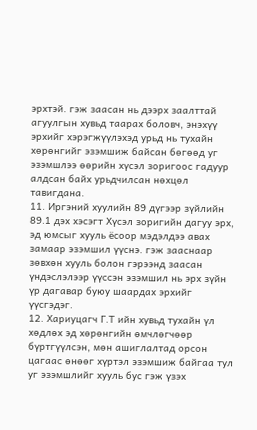эрхтэй. гэж заасан нь дээрх заалттай агуулгын хувьд таарах боловч, энэхүү эрхийг хэрэгжүүлэхэд урьд нь тухайн хөрөнгийг эзэмшиж байсан бөгөөд уг эзэмшлээ өөрийн хүсэл зоригоос гадуур алдсан байх урьдчилсан нөхцөл тавигдана.
11. Иргэний хуулийн 89 дүгээр зүйлийн 89.1 дэх хэсэгт Хүсэл зоригийн дагуу эрх, эд юмсыг хууль ёсоор мэдэлдээ авах замаар эзэмшил үүснэ. гэж зааснаар зөвхөн хууль болон гэрээнд заасан үндэслэлээр үүссэн эзэмшил нь эрх зүйн үр дагавар буюу шаардах эрхийг үүсгэдэг.
12. Хариуцагч Г.Т ийн хувьд тухайн үл хөдлөх эд хөрөнгийн өмчлөгчөөр бүртгүүлсэн, мөн ашиглалтад орсон цагаас өнөөг хүртэл эзэмшиж байгаа тул уг эзэмшлийг хууль бус гэж үзэх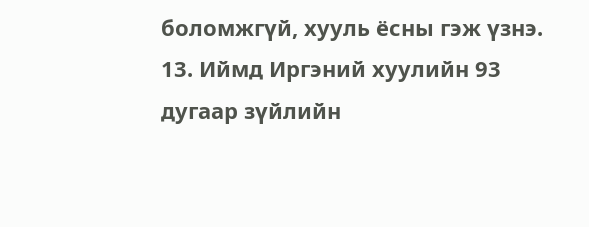боломжгүй, хууль ёсны гэж үзнэ.
13. Иймд Иргэний хуулийн 93 дугаар зүйлийн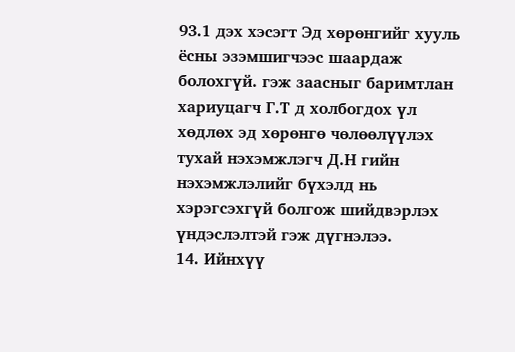93.1 дэх хэсэгт Эд хөрөнгийг хууль ёсны эзэмшигчээс шаардаж болохгүй. гэж заасныг баримтлан хариуцагч Г.Т д холбогдох үл хөдлөх эд хөрөнгө чөлөөлүүлэх тухай нэхэмжлэгч Д.Н гийн нэхэмжлэлийг бүхэлд нь хэрэгсэхгүй болгож шийдвэрлэх үндэслэлтэй гэж дүгнэлээ.
14. Ийнхүү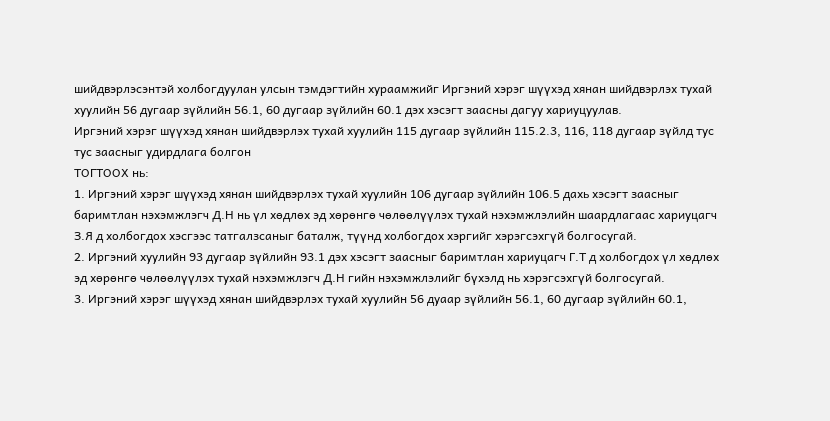шийдвэрлэсэнтэй холбогдуулан улсын тэмдэгтийн хураамжийг Иргэний хэрэг шүүхэд хянан шийдвэрлэх тухай хуулийн 56 дугаар зүйлийн 56.1, 60 дугаар зүйлийн 60.1 дэх хэсэгт заасны дагуу хариуцуулав.
Иргэний хэрэг шүүхэд хянан шийдвэрлэх тухай хуулийн 115 дугаар зүйлийн 115.2.3, 116, 118 дугаар зүйлд тус тус заасныг удирдлага болгон
ТОГТООХ нь:
1. Иргэний хэрэг шүүхэд хянан шийдвэрлэх тухай хуулийн 106 дугаар зүйлийн 106.5 дахь хэсэгт заасныг баримтлан нэхэмжлэгч Д.Н нь үл хөдлөх эд хөрөнгө чөлөөлүүлэх тухай нэхэмжлэлийн шаардлагаас хариуцагч З.Я д холбогдох хэсгээс татгалзсаныг баталж, түүнд холбогдох хэргийг хэрэгсэхгүй болгосугай.
2. Иргэний хуулийн 93 дугаар зүйлийн 93.1 дэх хэсэгт заасныг баримтлан хариуцагч Г.Т д холбогдох үл хөдлөх эд хөрөнгө чөлөөлүүлэх тухай нэхэмжлэгч Д.Н гийн нэхэмжлэлийг бүхэлд нь хэрэгсэхгүй болгосугай.
3. Иргэний хэрэг шүүхэд хянан шийдвэрлэх тухай хуулийн 56 дуаар зүйлийн 56.1, 60 дугаар зүйлийн 60.1,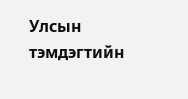Улсын тэмдэгтийн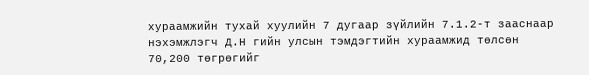хураамжийн тухай хуулийн 7 дугаар зүйлийн 7.1.2-т зааснаар нэхэмжлэгч Д.Н гийн улсын тэмдэгтийн хураамжид төлсөн 70,200 төгрөгийг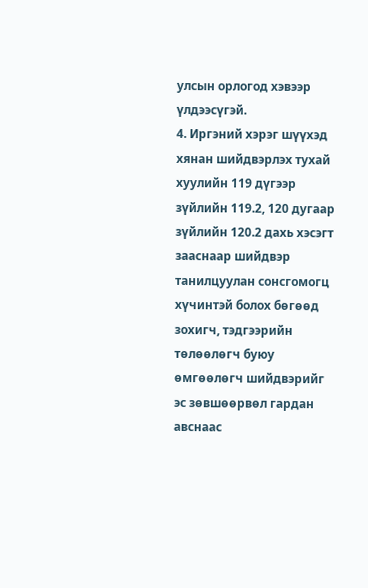улсын орлогод хэвээр үлдээсүгэй.
4. Иргэний хэрэг шүүхэд хянан шийдвэрлэх тухай хуулийн 119 дүгээр зүйлийн 119.2, 120 дугаар зүйлийн 120.2 дахь хэсэгт зааснаар шийдвэр танилцуулан сонсгомогц хүчинтэй болох бөгөөд зохигч, тэдгээрийн төлөөлөгч буюу өмгөөлөгч шийдвэрийг эс зөвшөөрвөл гардан авснаас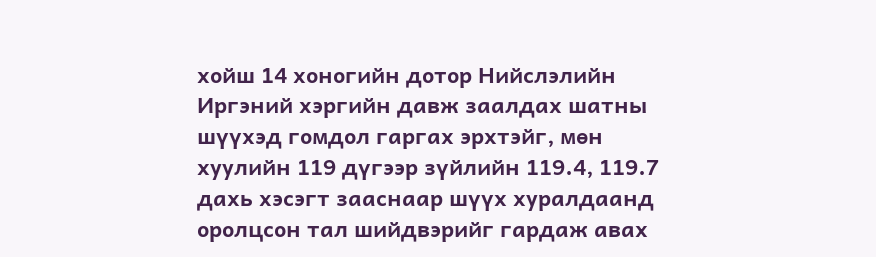хойш 14 хоногийн дотор Нийслэлийн Иргэний хэргийн давж заалдах шатны шүүхэд гомдол гаргах эрхтэйг, мөн хуулийн 119 дүгээр зүйлийн 119.4, 119.7 дахь хэсэгт зааснаар шүүх хуралдаанд оролцсон тал шийдвэрийг гардаж авах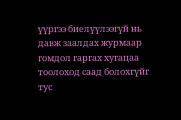үүргээ биелүүлээгүй нь давж заалдах журмаар гомдол гаргах хугацаа тоолоход саад болохгүйг тус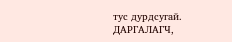тус дурдсугай.
ДАРГАЛАГЧ,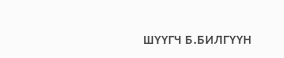ШҮҮГЧ Б.БИЛГҮҮН